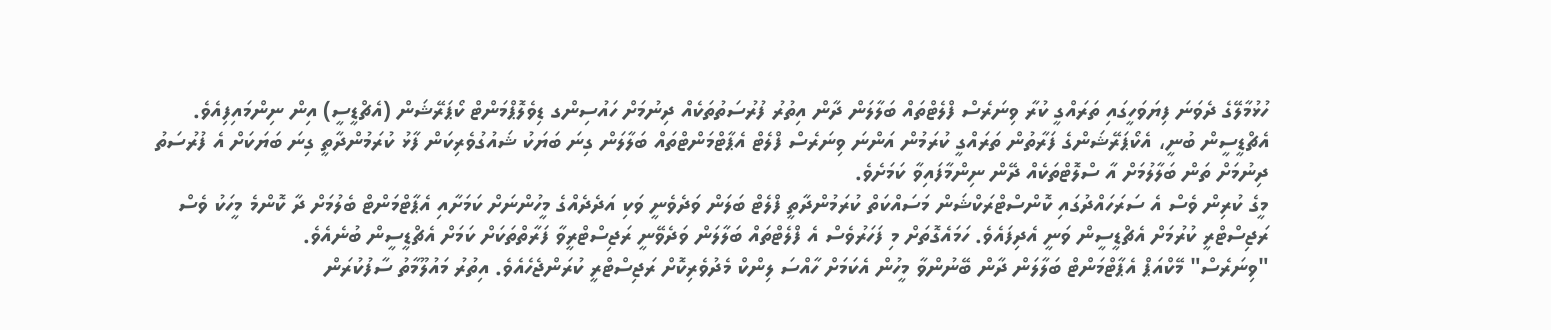ހުޅުމާލޭގެ ދެވަނަ ފިޔަވަހީގައި ތަރައްގީ ކުރާ ވިނަރެސް ފްލެޓްތައް ބަލާލަން ދާން އިތުރު ފުރުސަތުތަކެއް ދިނުމަށް ހައުސިންގ ޑިވެލޮޕްމަންޓް ކޯޕަރޭޝަން (އެޗްޑީސީ) އިން ނިންމައިފިއެވެ.
އެޗްޑީސީން ބުނީ، އެކޯޕަރޭޝަންގެ ފަރާތުން ތަރައްގީ ކުރަމުން އަންނަ ވިނަރެސް ފްލެޓް އެޕާޓްމަންޓްތައް ބަލާލަން ގިނަ ބަޔަކު ޝައުގުވެރިކަން ފާޅު ކުރަމުންދާތީ ގިނަ ބަޔަކަށް އެ ފުރުސަތު ދިނުމަށް ތަން ބަލާލުމަށް އާ ސްލޮޓްތަކެއް ދޭން ނިންމާފައިވާ ކަމަށެވެ.
މީގެ ކުރިން ވެސް އެ ސަރަހައްދުގައި ކޮންސްޓްރަކްޝަން މަސައްކަތް ކުރަމުންދާތީ ފްލެޓް ބަލަން ވަދެވެނީ ވަކި އަދެދެއްގެ މީހުންނަށް ކަމަށާއި އެޕާޓްމަންޓް ބެލުމަށް ދާ ކޮންމެ މީހަކު ވެސް ރަޖިސްޓްރީ ކުރުމަށް އެޗްޑީސީން ވަނީ އެދިފައެވެ. ހަމައެގޮތަށް މި ފަހަރުވެސް އެ ފްލެޓްތައް ބަލާލަން ވަދެވޭނީ ރަޖިސްޓްރީވާ ފަރާތްތަކަށް ކަމަށް އެޗްޑީސީން ބުނެއެވެ.
"ވިނަރެސް" މޭކްއަޕް އެޕާޓްމަންޓް ބަލާލަން ދާން ބޭނުންވާ މީހުން އެކަމަށް ހާއްސަ ލިންކް މެދުވެރިކޮށް ރަޖިސްޓްރީ ކުރަންޖެހެއެވެ. އިތުރު މައުލޫމާތު ސާފުކުރަން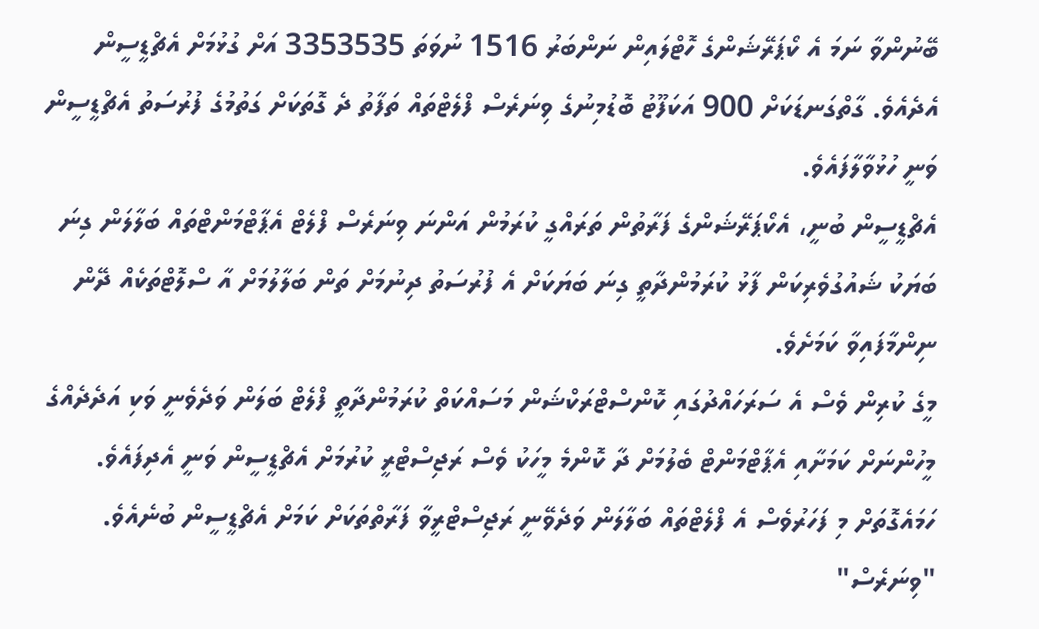ބޭނުންވާ ނަމަ އެ ކޯޕަރޭޝަންގެ ހޮޓްލައިން ނަންބަރު 1516 ނުވަތަ 3353535 އަށް ގުޅުމަށް އެޗްޑީސީން އެދެއެވެ. ގާތްގަނޑަކަށް 900 އަކަފޫޓު ބޮޑުމިނުގެ ވިނަރެސް ފްލެޓްތައް ތަފާތު ދެ ގޮތަކަށް ގަތުމުގެ ފުރުސަތު އެޗްޑީސީން ވަނީ ހުޅުވާލާފައެވެ.
އެޗްޑީސީން ބުނީ، އެކޯޕަރޭޝަންގެ ފަރާތުން ތަރައްގީ ކުރަމުން އަންނަ ވިނަރެސް ފްލެޓް އެޕާޓްމަންޓްތައް ބަލާލަން ގިނަ ބަޔަކު ޝައުގުވެރިކަން ފާޅު ކުރަމުންދާތީ ގިނަ ބަޔަކަށް އެ ފުރުސަތު ދިނުމަށް ތަން ބަލާލުމަށް އާ ސްލޮޓްތަކެއް ދޭން ނިންމާފައިވާ ކަމަށެވެ.
މީގެ ކުރިން ވެސް އެ ސަރަހައްދުގައި ކޮންސްޓްރަކްޝަން މަސައްކަތް ކުރަމުންދާތީ ފްލެޓް ބަލަން ވަދެވެނީ ވަކި އަދެދެއްގެ މީހުންނަށް ކަމަށާއި އެޕާޓްމަންޓް ބެލުމަށް ދާ ކޮންމެ މީހަކު ވެސް ރަޖިސްޓްރީ ކުރުމަށް އެޗްޑީސީން ވަނީ އެދިފައެވެ. ހަމައެގޮތަށް މި ފަހަރުވެސް އެ ފްލެޓްތައް ބަލާލަން ވަދެވޭނީ ރަޖިސްޓްރީވާ ފަރާތްތަކަށް ކަމަށް އެޗްޑީސީން ބުނެއެވެ.
"ވިނަރެސް"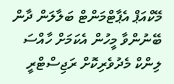މޭކްއަޕް އެޕާޓްމަންޓް ބަލާލަން ދާން ބޭނުންވާ މީހުން އެކަމަށް ހާއްސަ ލިންކް މެދުވެރިކޮށް ރަޖިސްޓްރީ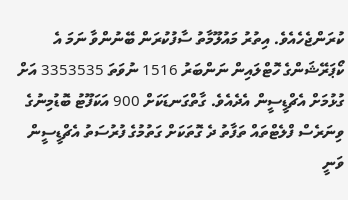ކުރަންޖެހެއެވެ. އިތުރު މައުލޫމާތު ސާފުކުރަން ބޭނުންވާ ނަމަ އެ ކޯޕަރޭޝަންގެ ހޮޓްލައިން ނަންބަރު 1516 ނުވަތަ 3353535 އަށް ގުޅުމަށް އެޗްޑީސީން އެދެއެވެ. ގާތްގަނޑަކަށް 900 އަކަފޫޓު ބޮޑުމިނުގެ ވިނަރެސް ފްލެޓްތައް ތަފާތު ދެ ގޮތަކަށް ގަތުމުގެ ފުރުސަތު އެޗްޑީސީން ވަނީ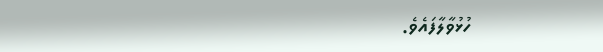ހުޅުވާލާފައެވެ.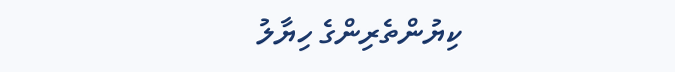ކިޔުންތެރިންގެ ހިޔާލު